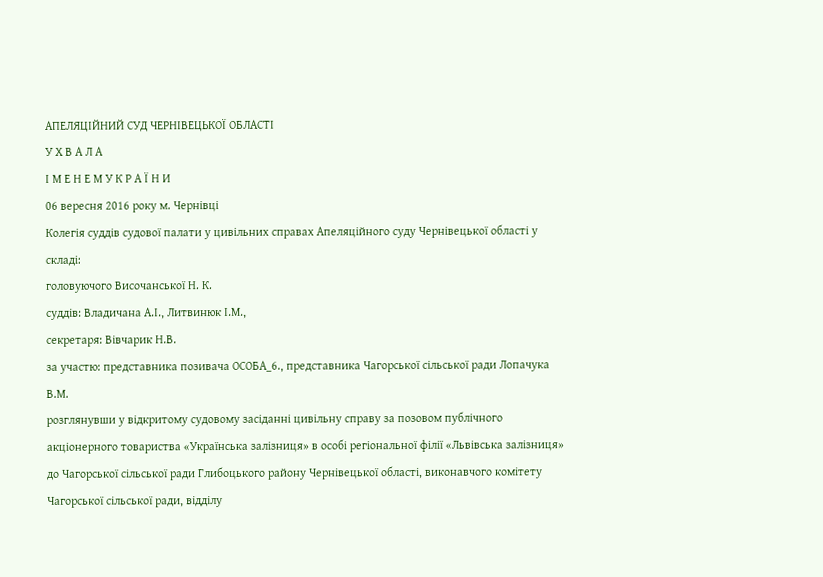АПЕЛЯЦІЙНИЙ СУД ЧЕРНІВЕЦЬКОЇ ОБЛАСТІ
У Х В А Л А
І М Е Н Е М У К Р А Ї Н И
06 вересня 2016 року м. Чернівці
Колегія суддів судової палати у цивільних справах Апеляційного суду Чернівецької області у складі:
головуючого Височанської Н. К.
суддів: Владичана А.І., Литвинюк І.М.,
секретаря: Вівчарик Н.В.
за участю: представника позивача ОСОБА_6., представника Чагорської сільської ради Лопачука В.М.
розглянувши у відкритому судовому засіданні цивільну справу за позовом публічного акціонерного товариства «Українська залізниця» в особі регіональної філії «Львівська залізниця» до Чагорської сільської ради Глибоцького району Чернівецької області, виконавчого комітету Чагорської сільської ради, відділу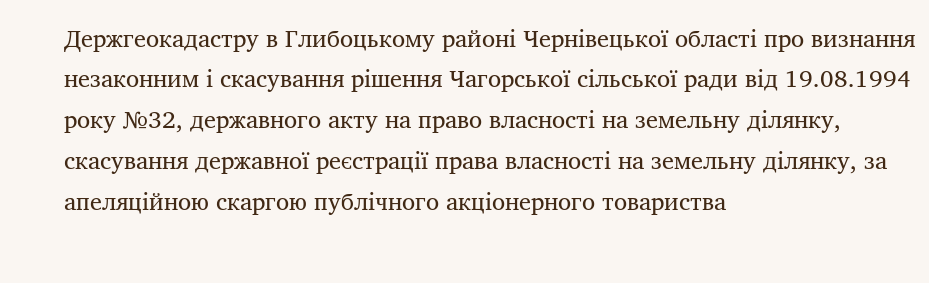Держгеокадастру в Глибоцькому районі Чернівецької області про визнання незаконним і скасування рішення Чагорської сільської ради від 19.08.1994 року №32, державного акту на право власності на земельну ділянку, скасування державної реєстрації права власності на земельну ділянку, за апеляційною скаргою публічного акціонерного товариства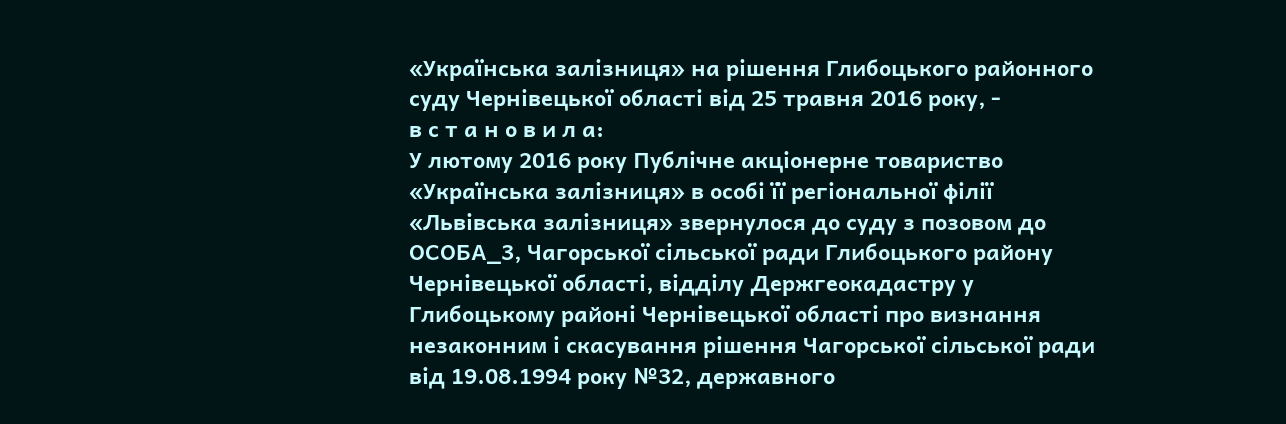«Українська залізниця» на рішення Глибоцького районного суду Чернівецької області від 25 травня 2016 року, -
в с т а н о в и л а:
У лютому 2016 року Публічне акціонерне товариство «Українська залізниця» в особі її регіональної філії «Львівська залізниця» звернулося до суду з позовом до ОСОБА_3, Чагорської сільської ради Глибоцького району Чернівецької області, відділу Держгеокадастру у Глибоцькому районі Чернівецької області про визнання незаконним і скасування рішення Чагорської сільської ради від 19.08.1994 року №32, державного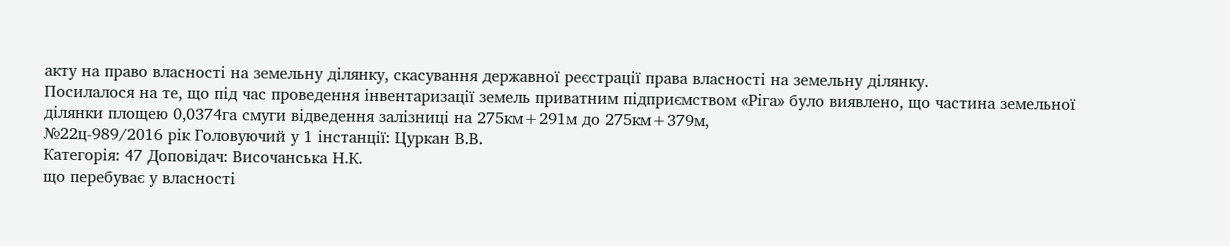акту на право власності на земельну ділянку, скасування державної реєстрації права власності на земельну ділянку.
Посилалося на те, що під час проведення інвентаризації земель приватним підприємством «Ріга» було виявлено, що частина земельної ділянки площею 0,0374га смуги відведення залізниці на 275км+291м до 275км+379м,
№22ц-989/2016 рік Головуючий у 1 інстанції: Цуркан В.В.
Категорія: 47 Доповідач: Височанська Н.К.
що перебуває у власності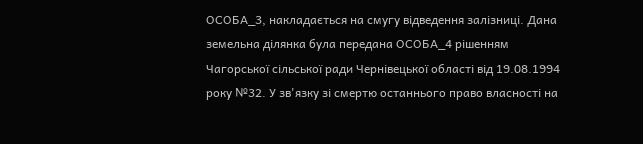ОСОБА_3, накладається на смугу відведення залізниці. Дана земельна ділянка була передана ОСОБА_4 рішенням Чагорської сільської ради Чернівецької області від 19.08.1994 року №32. У зв'язку зі смертю останнього право власності на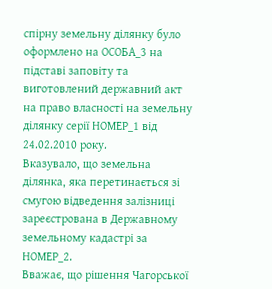спірну земельну ділянку було оформлено на ОСОБА_3 на підставі заповіту та виготовлений державний акт на право власності на земельну ділянку серії НОМЕР_1 від 24.02.2010 року.
Вказувало, що земельна ділянка, яка перетинається зі смугою відведення залізниці зареєстрована в Державному земельному кадастрі за НОМЕР_2.
Вважає, що рішення Чагорської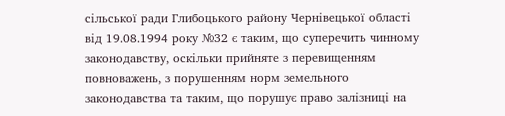сільської ради Глибоцького району Чернівецької області від 19.08.1994 року №32 є таким, що суперечить чинному законодавству, оскільки прийняте з перевищенням повноважень, з порушенням норм земельного законодавства та таким, що порушує право залізниці на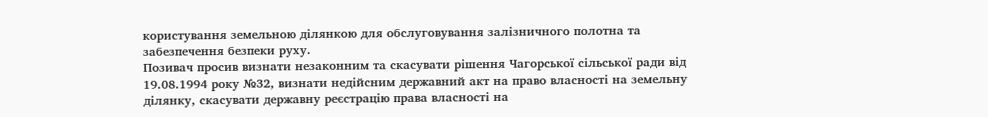користування земельною ділянкою для обслуговування залізничного полотна та забезпечення безпеки руху.
Позивач просив визнати незаконним та скасувати рішення Чагорської сільської ради від 19.08.1994 року №32, визнати недійсним державний акт на право власності на земельну ділянку, скасувати державну реєстрацію права власності на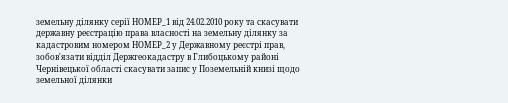земельну ділянку серії НОМЕР_1 від 24.02.2010 року та скасувати державну реєстрацію права власності на земельну ділянку за кадастровим номером НОМЕР_2 у Державному реєстрі прав, зобов'язати відділ Держгеокадастру в Глибоцькому районі Чернівецької області скасувати запис у Поземельній книзі щодо земельної ділянки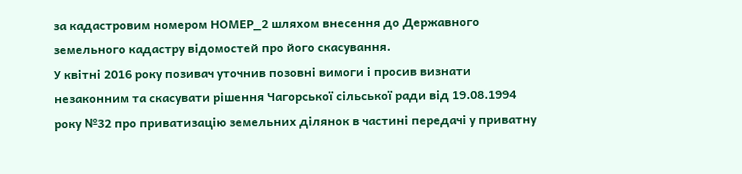за кадастровим номером НОМЕР_2 шляхом внесення до Державного земельного кадастру відомостей про його скасування.
У квітні 2016 року позивач уточнив позовні вимоги і просив визнати незаконним та скасувати рішення Чагорської сільської ради від 19.08.1994 року №32 про приватизацію земельних ділянок в частині передачі у приватну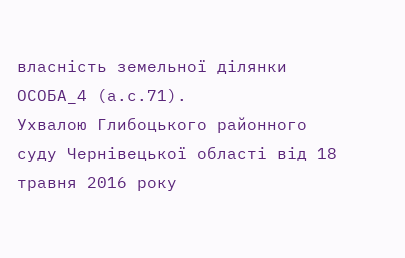власність земельної ділянки ОСОБА_4 (а.с.71).
Ухвалою Глибоцького районного суду Чернівецької області від 18 травня 2016 року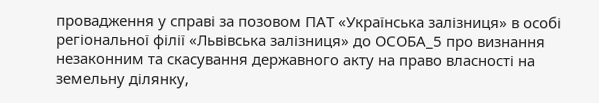провадження у справі за позовом ПАТ «Українська залізниця» в особі регіональної філії «Львівська залізниця» до ОСОБА_5 про визнання незаконним та скасування державного акту на право власності на земельну ділянку,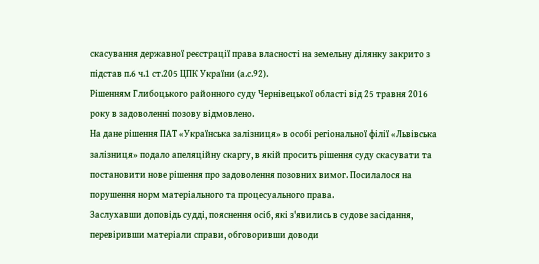скасування державної реєстрації права власності на земельну ділянку закрито з підстав п.6 ч.1 ст.205 ЦПК України (а.с.92).
Рішенням Глибоцького районного суду Чернівецької області від 25 травня 2016 року в задоволенні позову відмовлено.
На дане рішення ПАТ «Українська залізниця» в особі регіональної філії «Львівська залізниця» подало апеляційну скаргу, в якій просить рішення суду скасувати та постановити нове рішення про задоволення позовних вимог. Посилалося на порушення норм матеріального та процесуального права.
Заслухавши доповідь судді, пояснення осіб, які з'явились в судове засідання, перевіривши матеріали справи, обговоривши доводи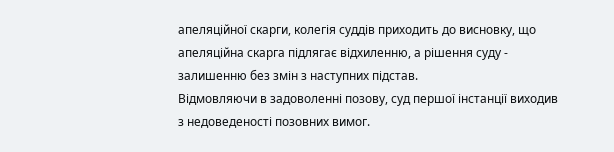апеляційної скарги, колегія суддів приходить до висновку, що апеляційна скарга підлягає відхиленню, а рішення суду - залишенню без змін з наступних підстав.
Відмовляючи в задоволенні позову, суд першої інстанції виходив з недоведеності позовних вимог.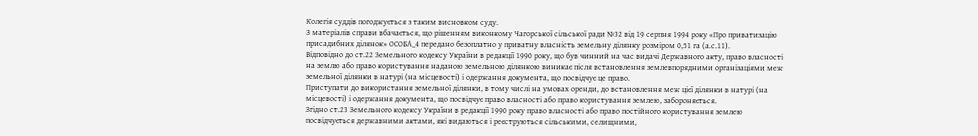Колегія суддів погоджується з таким висновком суду.
З матеріалів справи вбачається, що рішенням виконкому Чагорської сільської ради №32 від 19 серпня 1994 року «Про приватизацію присадибних ділянок» ОСОБА_4 передано безоплатно у приватну власність земельну ділянку розміром 0,51 га (а.с.11).
Відповідно до ст.22 Земельного кодексу України в редакції 1990 року, що був чинний на час видачі Державного акту, право власності на землю або право користування наданою земельною ділянкою виникає після встановлення землевпорядними організаціями меж земельної ділянки в натурі (на місцевості) і одержання документа, що посвідчує це право.
Приступати до використання земельної ділянки, в тому числі на умовах оренди, до встановлення меж цієї ділянки в натурі (на місцевості) і одержання документа, що посвідчує право власності або право користування землею, забороняється.
Згідно ст.23 Земельного кодексу України в редакції 1990 року право власності або право постійного користування землею посвідчується державними актами, які видаються і реєструються сільськими, селищними,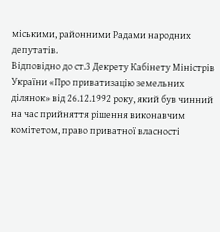міськими, районними Радами народних депутатів.
Відповідно до ст.3 Декрету Кабінету Міністрів України «Про приватизацію земельних ділянок» від 26.12.1992 року, який був чинний на час прийняття рішення виконавчим комітетом, право приватної власності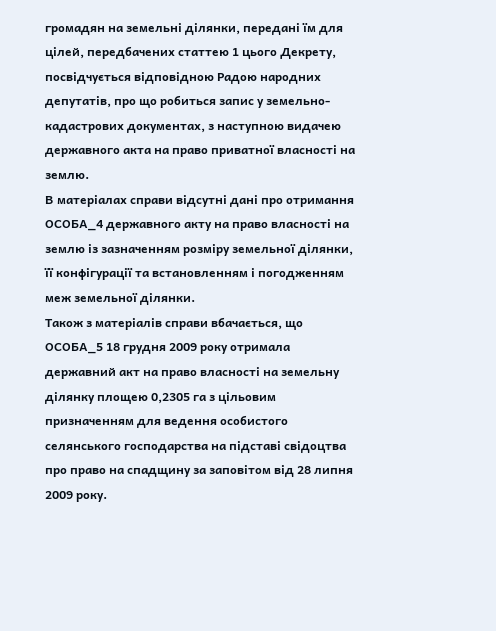громадян на земельні ділянки, передані їм для цілей, передбачених статтею 1 цього Декрету, посвідчується відповідною Радою народних депутатів, про що робиться запис у земельно-кадастрових документах, з наступною видачею державного акта на право приватної власності на землю.
В матеріалах справи відсутні дані про отримання ОСОБА_4 державного акту на право власності на землю із зазначенням розміру земельної ділянки, її конфігурації та встановленням і погодженням меж земельної ділянки.
Також з матеріалів справи вбачається, що ОСОБА_5 18 грудня 2009 року отримала державний акт на право власності на земельну ділянку площею 0,2305 га з цільовим призначенням для ведення особистого селянського господарства на підставі свідоцтва про право на спадщину за заповітом від 28 липня 2009 року.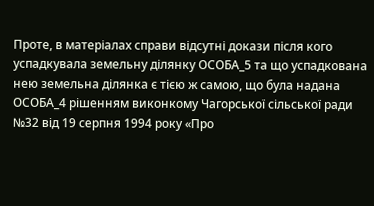Проте, в матеріалах справи відсутні докази після кого успадкувала земельну ділянку ОСОБА_5 та що успадкована нею земельна ділянка є тією ж самою, що була надана ОСОБА_4 рішенням виконкому Чагорської сільської ради №32 від 19 серпня 1994 року «Про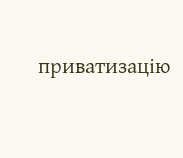приватизацію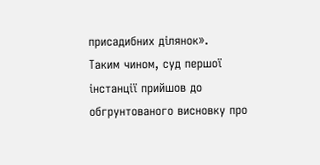присадибних ділянок».
Таким чином, суд першої інстанції прийшов до обгрунтованого висновку про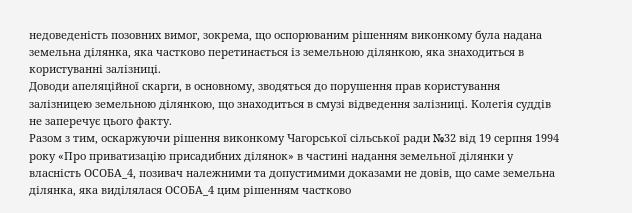недоведеність позовних вимог, зокрема, що оспорюваним рішенням виконкому була надана земельна ділянка, яка частково перетинається із земельною ділянкою, яка знаходиться в користуванні залізниці.
Доводи апеляційної скарги, в основному, зводяться до порушення прав користування залізницею земельною ділянкою, що знаходиться в смузі відведення залізниці. Колегія суддів не заперечує цього факту.
Разом з тим, оскаржуючи рішення виконкому Чагорської сільської ради №32 від 19 серпня 1994 року «Про приватизацію присадибних ділянок» в частині надання земельної ділянки у власність ОСОБА_4, позивач належними та допустимими доказами не довів, що саме земельна ділянка, яка виділялася ОСОБА_4 цим рішенням частково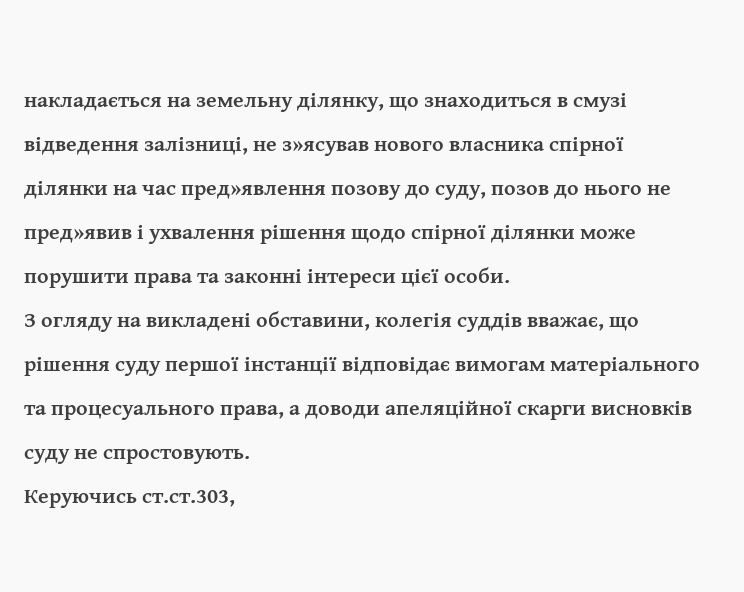накладається на земельну ділянку, що знаходиться в смузі відведення залізниці, не з»ясував нового власника спірної ділянки на час пред»явлення позову до суду, позов до нього не пред»явив і ухвалення рішення щодо спірної ділянки може порушити права та законні інтереси цієї особи.
З огляду на викладені обставини, колегія суддів вважає, що рішення суду першої інстанції відповідає вимогам матеріального та процесуального права, а доводи апеляційної скарги висновків суду не спростовують.
Керуючись ст.ст.303,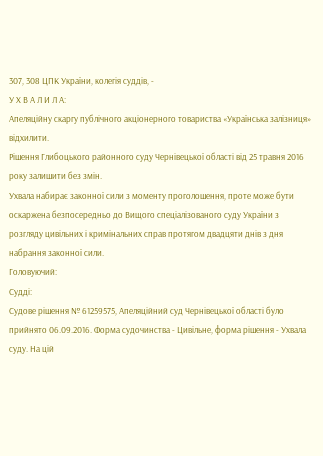307, 308 ЦПК України, колегія суддів, -
У Х В А Л И Л А:
Апеляційну скаргу публічного акціонерного товариства «Українська залізниця» відхилити.
Рішення Глибоцького районного суду Чернівецької області від 25 травня 2016 року залишити без змін.
Ухвала набирає законної сили з моменту проголошення, проте може бути оскаржена безпосередньо до Вищого спеціалізованого суду України з розгляду цивільних і кримінальних справ протягом двадцяти днів з дня набрання законної сили.
Головуючий:
Судді:
Судове рішення № 61259575, Апеляційний суд Чернівецької області було прийнято 06.09.2016. Форма судочинства - Цивільне, форма рішення - Ухвала суду. На цій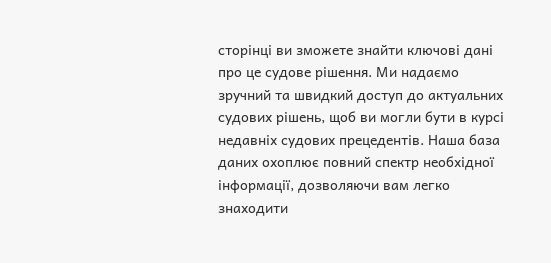сторінці ви зможете знайти ключові дані про це судове рішення. Ми надаємо зручний та швидкий доступ до актуальних судових рішень, щоб ви могли бути в курсі недавніх судових прецедентів. Наша база даних охоплює повний спектр необхідної інформації, дозволяючи вам легко знаходити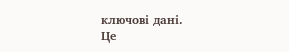ключові дані.
Це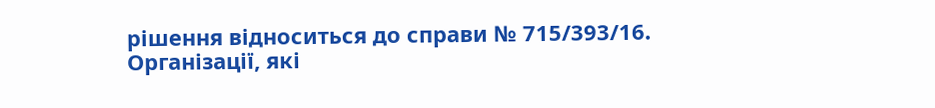рішення відноситься до справи № 715/393/16. Організації, які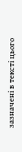зазначені в тексті цього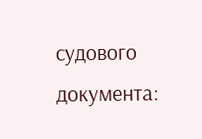судового документа: